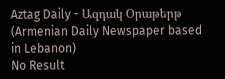Aztag Daily - Ազդակ Օրաթերթ (Armenian Daily Newspaper based in Lebanon)
No Result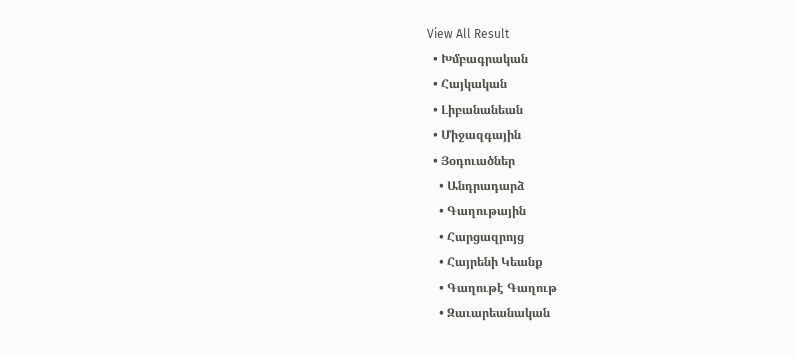View All Result
  • Խմբագրական
  • Հայկական
  • Լիբանանեան
  • Միջազգային
  • Յօդուածներ
    • Անդրադարձ
    • Գաղութային
    • Հարցազրոյց
    • Հայրենի Կեանք
    • Գաղութէ Գաղութ
    • Զաւարեանական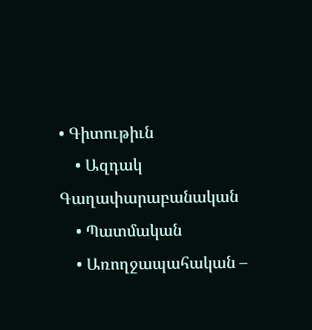• Գիտութիւն
    • Ազդակ Գաղափարաբանական
    • Պատմական
    • Առողջապահական –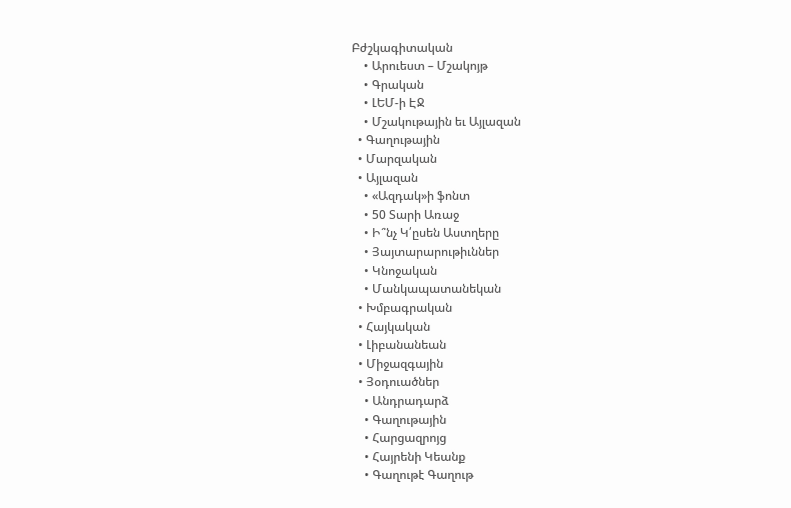Բժշկագիտական
    • Արուեստ – Մշակոյթ
    • Գրական
    • ԼԵՄ-ի ԷՋ
    • Մշակութային եւ Այլազան
  • Գաղութային
  • Մարզական
  • Այլազան
    • «Ազդակ»ի ֆոնտ
    • 50 Տարի Առաջ
    • Ի՞նչ Կ՛ըսեն Աստղերը
    • Յայտարարութիւններ
    • Կնոջական
    • Մանկապատանեկան
  • Խմբագրական
  • Հայկական
  • Լիբանանեան
  • Միջազգային
  • Յօդուածներ
    • Անդրադարձ
    • Գաղութային
    • Հարցազրոյց
    • Հայրենի Կեանք
    • Գաղութէ Գաղութ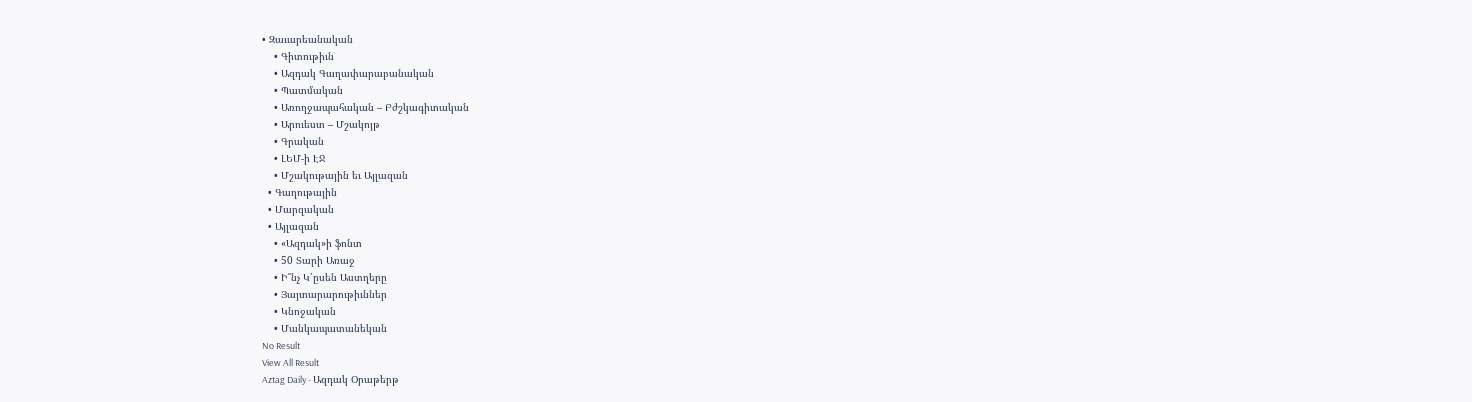• Զաւարեանական
    • Գիտութիւն
    • Ազդակ Գաղափարաբանական
    • Պատմական
    • Առողջապահական – Բժշկագիտական
    • Արուեստ – Մշակոյթ
    • Գրական
    • ԼԵՄ-ի ԷՋ
    • Մշակութային եւ Այլազան
  • Գաղութային
  • Մարզական
  • Այլազան
    • «Ազդակ»ի ֆոնտ
    • 50 Տարի Առաջ
    • Ի՞նչ Կ՛ըսեն Աստղերը
    • Յայտարարութիւններ
    • Կնոջական
    • Մանկապատանեկան
No Result
View All Result
Aztag Daily - Ազդակ Օրաթերթ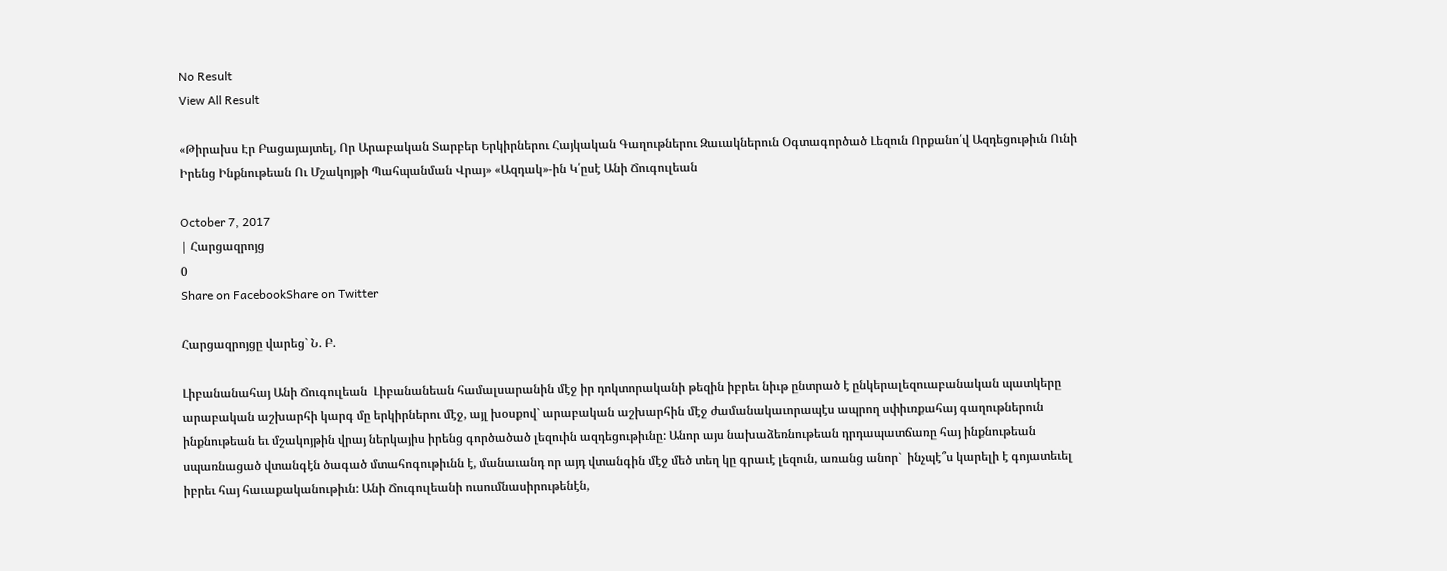No Result
View All Result

«Թիրախս Էր Բացայայտել, Որ Արաբական Տարբեր Երկիրներու Հայկական Գաղութներու Զաւակներուն Օգտագործած Լեզուն Որքանո՛վ Ազդեցութիւն Ունի Իրենց Ինքնութեան Ու Մշակոյթի Պահպանման Վրայ» «Ազդակ»-ին Կ՛ըսէ Անի Ճուգուլեան

October 7, 2017
| Հարցազրոյց
0
Share on FacebookShare on Twitter

Հարցազրոյցը վարեց` Ն. Բ.

Լիբանանահայ Անի Ճուգուլեան  Լիբանանեան համալսարանին մէջ իր դոկտորականի թեզին իբրեւ նիւթ ընտրած է ընկերալեզուաբանական պատկերը արաբական աշխարհի կարգ մը երկիրներու մէջ, այլ խօսքով` արաբական աշխարհին մէջ ժամանակաւորապէս ապրող սփիւռքահայ գաղութներուն ինքնութեան եւ մշակոյթին վրայ ներկայիս իրենց գործածած լեզուին ազդեցութիւնը: Անոր այս նախաձեռնութեան դրդապատճառը հայ ինքնութեան սպառնացած վտանգէն ծագած մտահոգութիւնն է, մանաւանդ որ այդ վտանգին մէջ մեծ տեղ կը գրաւէ լեզուն, առանց անոր`  ինչպէ՞ս կարելի է գոյատեւել իբրեւ հայ հաւաքականութիւն: Անի Ճուգուլեանի ուսումնասիրութենէն,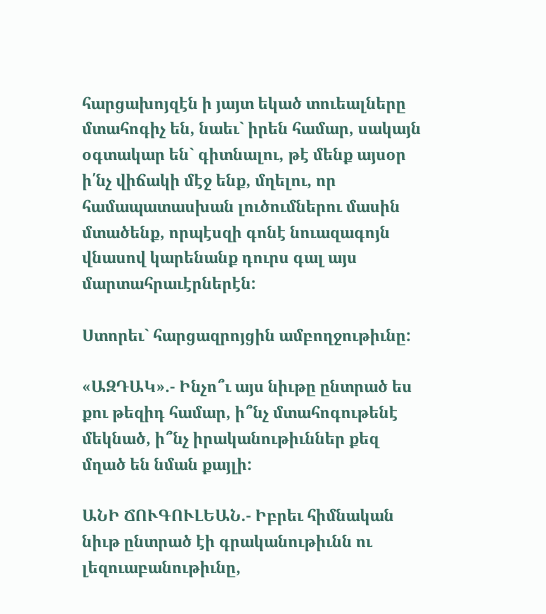հարցախոյզէն ի յայտ եկած տուեալները մտահոգիչ են, նաեւ` իրեն համար, սակայն օգտակար են` գիտնալու, թէ մենք այսօր ի՛նչ վիճակի մէջ ենք, մղելու, որ համապատասխան լուծումներու մասին մտածենք, որպէսզի գոնէ նուազագոյն վնասով կարենանք դուրս գալ այս մարտահրաւէրներէն:

Ստորեւ` հարցազրոյցին ամբողջութիւնը:

«ԱԶԴԱԿ».- Ինչո՞ւ այս նիւթը ընտրած ես քու թեզիդ համար, ի՞նչ մտահոգութենէ մեկնած, ի՞նչ իրականութիւններ քեզ մղած են նման քայլի:

ԱՆԻ ՃՈՒԳՈՒԼԵԱՆ.- Իբրեւ հիմնական նիւթ ընտրած էի գրականութիւնն ու լեզուաբանութիւնը,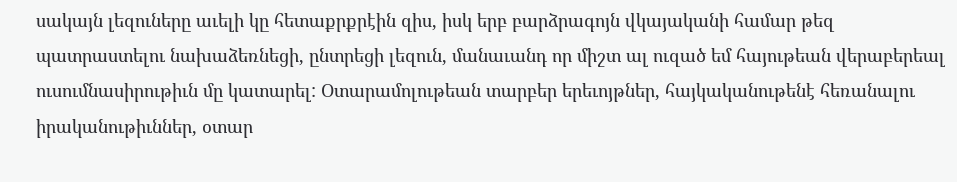սակայն լեզուները աւելի կը հետաքրքրէին զիս, իսկ երբ բարձրագոյն վկայականի համար թեզ պատրաստելու նախաձեռնեցի, ընտրեցի լեզուն, մանաւանդ որ միշտ ալ ուզած եմ հայութեան վերաբերեալ ուսումնասիրութիւն մը կատարել: Օտարամոլութեան տարբեր երեւոյթներ, հայկականութենէ հեռանալու իրականութիւններ, օտար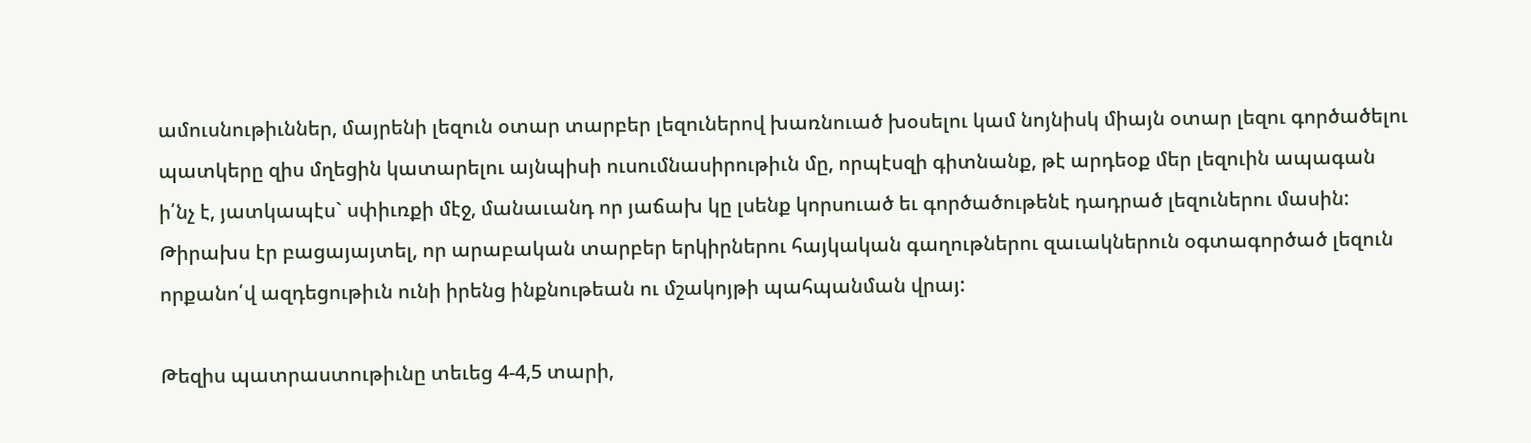ամուսնութիւններ, մայրենի լեզուն օտար տարբեր լեզուներով խառնուած խօսելու կամ նոյնիսկ միայն օտար լեզու գործածելու պատկերը զիս մղեցին կատարելու այնպիսի ուսումնասիրութիւն մը, որպէսզի գիտնանք, թէ արդեօք մեր լեզուին ապագան ի՛նչ է, յատկապէս` սփիւռքի մէջ, մանաւանդ որ յաճախ կը լսենք կորսուած եւ գործածութենէ դադրած լեզուներու մասին: Թիրախս էր բացայայտել, որ արաբական տարբեր երկիրներու հայկական գաղութներու զաւակներուն օգտագործած լեզուն որքանո՛վ ազդեցութիւն ունի իրենց ինքնութեան ու մշակոյթի պահպանման վրայ:

Թեզիս պատրաստութիւնը տեւեց 4-4,5 տարի,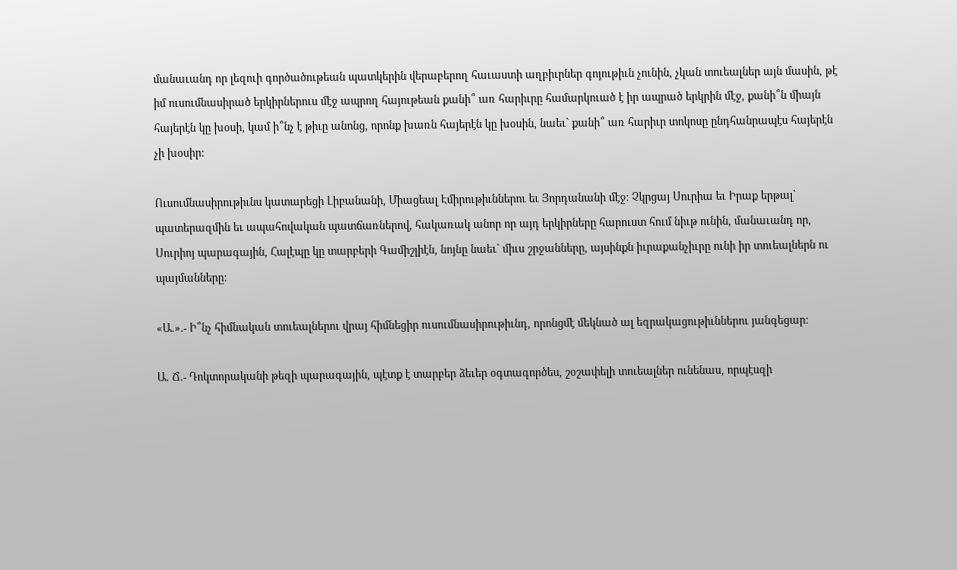մանաւանդ որ լեզուի գործածութեան պատկերին վերաբերող հաւաստի աղբիւրներ գոյութիւն չունին, չկան տուեալներ այն մասին, թէ իմ ուսումնասիրած երկիրներուս մէջ ապրող հայութեան քանի՞ առ հարիւրը համարկուած է իր ապրած երկրին մէջ, քանի՞ն միայն հայերէն կը խօսի, կամ ի՞նչ է թիւը անոնց, որոնք խառն հայերէն կը խօսին, նաեւ` քանի՞ առ հարիւր տոկոսը ընդհանրապէս հայերէն չի խօսիր:

Ուսումնասիրութիւնս կատարեցի Լիբանանի, Միացեալ Էմիրութիւններու եւ Յորդանանի մէջ: Չկրցայ Սուրիա եւ Իրաք երթալ` պատերազմին եւ ապահովական պատճառներով, հակառակ անոր որ այդ երկիրները հարուստ հում նիւթ ունին, մանաւանդ որ, Սուրիոյ պարագային, Հալէպը կը տարբերի Գամիշլիէն, նոյնը նաեւ` միւս շրջանները, այսինքն իւրաքանչիւրը ունի իր տուեալներն ու պայմանները:

«Ա.».- Ի՞նչ հիմնական տուեալներու վրայ հիմնեցիր ուսումնասիրութիւնդ, որոնցմէ մեկնած ալ եզրակացութիւններու յանգեցար:

Ա. Ճ.- Դոկտորականի թեզի պարագային, պէտք է տարբեր ձեւեր օգտագործես, շօշափելի տուեալներ ունենաս, որպէսզի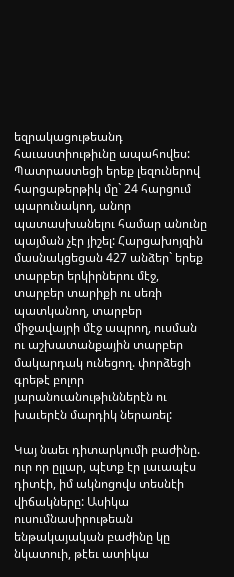եզրակացութեանդ հաւաստիութիւնը ապահովես: Պատրաստեցի երեք լեզուներով հարցաթերթիկ մը` 24 հարցում պարունակող, անոր պատասխանելու համար անունը պայման չէր յիշել: Հարցախոյզին մասնակցեցան 427 անձեր` երեք տարբեր երկիրներու մէջ, տարբեր տարիքի ու սեռի պատկանող, տարբեր միջավայրի մէջ ապրող, ուսման ու աշխատանքային տարբեր մակարդակ ունեցող. փորձեցի գրեթէ բոլոր յարանուանութիւններէն ու խաւերէն մարդիկ ներառել:

Կայ նաեւ դիտարկումի բաժինը. ուր որ ըլլար, պէտք էր լաւապէս դիտէի, իմ ակնոցովս տեսնէի վիճակները: Ասիկա ուսումնասիրութեան ենթակայական բաժինը կը նկատուի, թէեւ ատիկա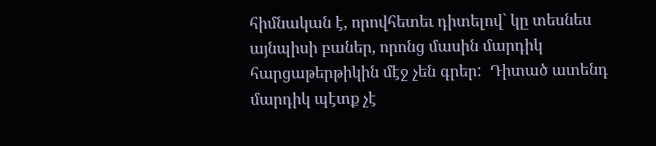հիմնական է, որովհետեւ դիտելով` կը տեսնես այնպիսի բաներ, որոնց մասին մարդիկ հարցաթերթիկին մէջ չեն գրեր:  Դիտած ատենդ մարդիկ պէտք չէ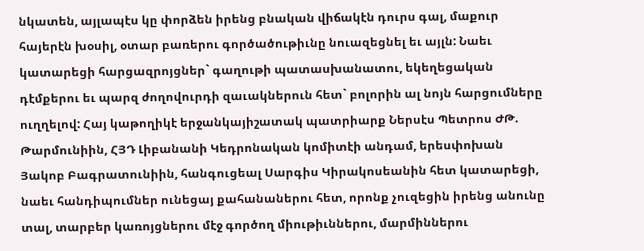նկատեն, այլապէս կը փորձեն իրենց բնական վիճակէն դուրս գալ, մաքուր հայերէն խօսիլ, օտար բառերու գործածութիւնը նուազեցնել եւ այլն: Նաեւ կատարեցի հարցազրոյցներ` գաղութի պատասխանատու, եկեղեցական դէմքերու եւ պարզ ժողովուրդի զաւակներուն հետ` բոլորին ալ նոյն հարցումները ուղղելով: Հայ կաթողիկէ երջանկայիշատակ պատրիարք Ներսէս Պետրոս ԺԹ. Թարմունիին, ՀՅԴ Լիբանանի Կեդրոնական կոմիտէի անդամ, երեսփոխան Յակոբ Բագրատունիին, հանգուցեալ Սարգիս Կիրակոսեանին հետ կատարեցի, նաեւ հանդիպումներ ունեցայ քահանաներու հետ, որոնք չուզեցին իրենց անունը տալ, տարբեր կառոյցներու մէջ գործող միութիւններու, մարմիններու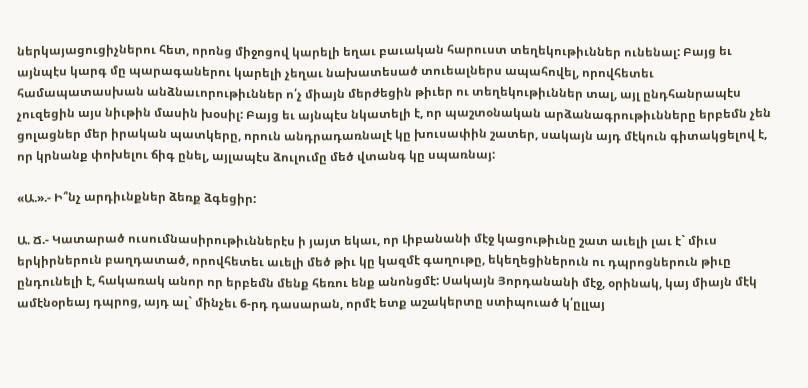ներկայացուցիչներու հետ, որոնց միջոցով կարելի եղաւ բաւական հարուստ տեղեկութիւններ ունենալ: Բայց եւ այնպէս կարգ մը պարագաներու կարելի չեղաւ նախատեսած տուեալներս ապահովել, որովհետեւ համապատասխան անձնաւորութիւններ ո՛չ միայն մերժեցին թիւեր ու տեղեկութիւններ տալ, այլ ընդհանրապէս չուզեցին այս նիւթին մասին խօսիլ: Բայց եւ այնպէս նկատելի է, որ պաշտօնական արձանագրութիւնները երբեմն չեն ցոլացներ մեր իրական պատկերը, որուն անդրադառնալէ կը խուսափին շատեր, սակայն այդ մէկուն գիտակցելով է, որ կրնանք փոխելու ճիգ ընել, այլապէս ձուլումը մեծ վտանգ կը սպառնայ:

«Ա.».- Ի՞նչ արդիւնքներ ձեռք ձգեցիր:

Ա. Ճ.- Կատարած ուսումնասիրութիւններէս ի յայտ եկաւ, որ Լիբանանի մէջ կացութիւնը շատ աւելի լաւ է` միւս երկիրներուն բաղդատած, որովհետեւ աւելի մեծ թիւ կը կազմէ գաղութը, եկեղեցիներուն ու դպրոցներուն թիւը ընդունելի է, հակառակ անոր որ երբեմն մենք հեռու ենք անոնցմէ: Սակայն Յորդանանի մէջ, օրինակ, կայ միայն մէկ ամէնօրեայ դպրոց, այդ ալ` մինչեւ 6-րդ դասարան, որմէ ետք աշակերտը ստիպուած կ՛ըլլայ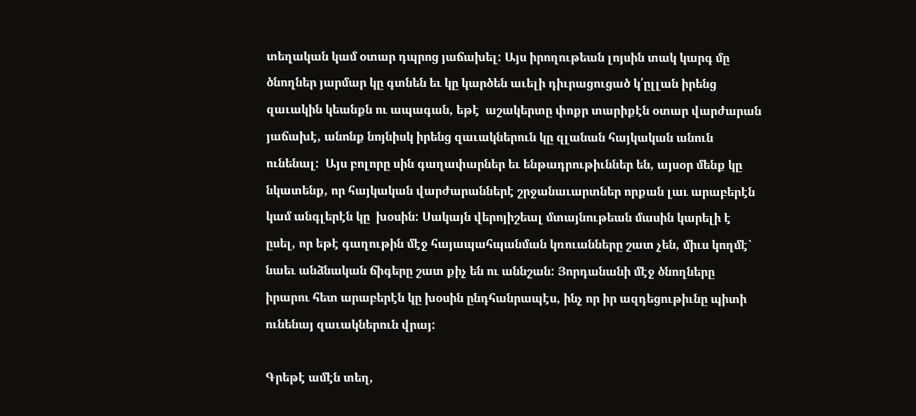տեղական կամ օտար դպրոց յաճախել: Այս իրողութեան լոյսին տակ կարգ մը ծնողներ յարմար կը գտնեն եւ կը կարծեն աւելի դիւրացուցած կ՛ըլլան իրենց զաւակին կեանքն ու ապագան, եթէ  աշակերտը փոքր տարիքէն օտար վարժարան յաճախէ, անոնք նոյնիսկ իրենց զաւակներուն կը զլանան հայկական անուն ունենալ:  Այս բոլորը սին գաղափարներ եւ ենթադրութիւններ են, այսօր մենք կը նկատենք, որ հայկական վարժարաններէ շրջանաւարտներ որքան լաւ արաբերէն կամ անգլերէն կը  խօսին: Սակայն վերոյիշեալ մտայնութեան մասին կարելի է ըսել, որ եթէ գաղութին մէջ հայապահպանման կռուանները շատ չեն, միւս կողմէ` նաեւ անձնական ճիգերը շատ քիչ են ու աննշան: Յորդանանի մէջ ծնողները իրարու հետ արաբերէն կը խօսին ընդհանրապէս, ինչ որ իր ազդեցութիւնը պիտի ունենայ զաւակներուն վրայ:

Գրեթէ ամէն տեղ,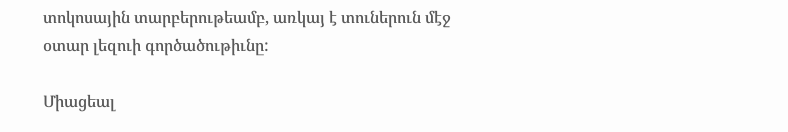տոկոսային տարբերութեամբ, առկայ է տուներուն մէջ օտար լեզուի գործածութիւնը:

Միացեալ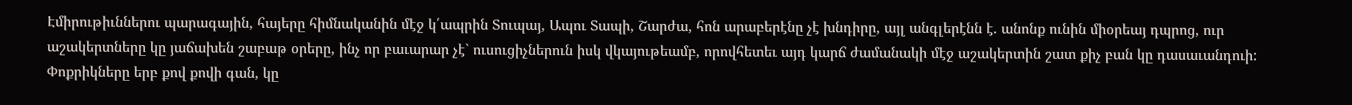Էմիրութիւններու պարագային, հայերը հիմնականին մէջ կ՛ապրին Տուպայ, Ապու Տապի, Շարժա, հոն արաբերէնը չէ խնդիրը, այլ անգլերէնն է. անոնք ունին միօրեայ դպրոց, ուր աշակերտները կը յաճախեն շաբաթ օրերը, ինչ որ բաւարար չէ` ուսուցիչներուն իսկ վկայութեամբ, որովհետեւ այդ կարճ ժամանակի մէջ աշակերտին շատ քիչ բան կը դասաւանդուի: Փոքրիկները երբ քով քովի գան, կը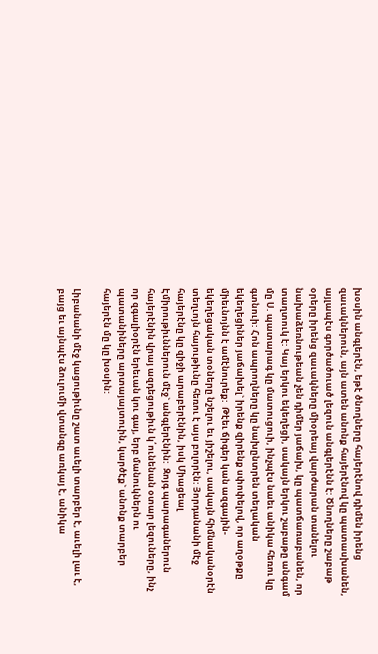խօսին անգլերէն, եթէ ծնողները հայերէնով դիմեն իրենց զաւակներուն, այն ատեն անոնք հայերէնով կը պատասխանեն, այլապէս գործածուած լեզուն անգլերէնն է: Ծնողները շաբաթ օրերը իրենց զաւակները միօրեայ վարժարան տանելու նախաձեռնութեան չեն դիմեր յաճախ, կը պատճառաբանեն, որ տաղտուկ է: Կայ երկու եկեղեցի, սակայն երկու շաբաթը անգամ մը Ս. պատարագ կը մատուցուի, ինչպէս նաեւ անիկա հեռու կը գտնուի: Հոն ապրողները կը նախընտրեն տեղական եկեղեցիներ յաճախել` իրենք զիրենք սփոփելով, որ աղօթքը միեւնոյնն է ամէնուրեք:  Թէեւ ճիգեր կան ազգային-եկեղեցական տօները նշելու եւ յիշելու, սակայն հիմնականօրէն տեղւոյն հայութիւնը հեռու է այս բոլորէն: Յորդանանի մէջ հայերէնը կը զիջի արաբերէնին, իսկ Միացեալ Էմիրութիւններուն մէջ` անգլերէնին:  Զոյգ պարագաներուն հայերէնին վրայ ազդեցութիւն կ՛ունենան օտար լեզուները, ինչ որ զգալիօրէն երեւան կու գայ, երբ մանուկներն ու պատանիները արտայայտուին, կարծէք` անոնք տարբեր հայերէն մը կը խօսին:

Լիբանանի մէջ կացութիւնը շատ աւելի տարբեր է, աւելի լաւ է, բայց եւ այնպէս ձուլումի վտանգը առկայ է, անիկա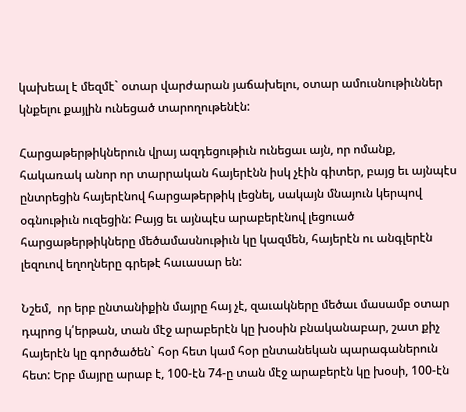կախեալ է մեզմէ` օտար վարժարան յաճախելու, օտար ամուսնութիւններ կնքելու քայլին ունեցած տարողութենէն:

Հարցաթերթիկներուն վրայ ազդեցութիւն ունեցաւ այն, որ ոմանք, հակառակ անոր որ տարրական հայերէնն իսկ չէին գիտեր, բայց եւ այնպէս ընտրեցին հայերէնով հարցաթերթիկ լեցնել, սակայն մնայուն կերպով օգնութիւն ուզեցին: Բայց եւ այնպէս արաբերէնով լեցուած հարցաթերթիկները մեծամասնութիւն կը կազմեն, հայերէն ու անգլերէն լեզուով եղողները գրեթէ հաւասար են:

Նշեմ,  որ երբ ընտանիքին մայրը հայ չէ, զաւակները մեծաւ մասամբ օտար դպրոց կ՛երթան, տան մէջ արաբերէն կը խօսին բնականաբար, շատ քիչ հայերէն կը գործածեն` հօր հետ կամ հօր ընտանեկան պարագաներուն հետ: Երբ մայրը արաբ է, 100-էն 74-ը տան մէջ արաբերէն կը խօսի, 100-էն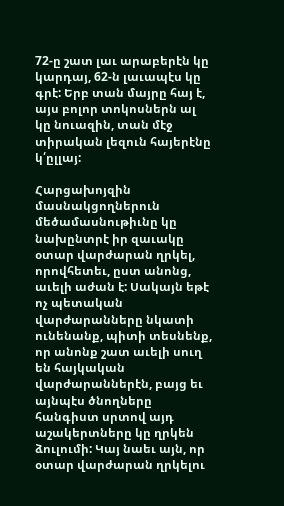72-ը շատ լաւ արաբերէն կը կարդայ, 62-ն լաւապէս կը գրէ: Երբ տան մայրը հայ է, այս բոլոր տոկոսներն ալ կը նուազին, տան մէջ տիրական լեզուն հայերէնը կ՛ըլլայ:

Հարցախոյզին մասնակցողներուն մեծամասնութիւնը կը նախընտրէ իր զաւակը օտար վարժարան ղրկել, որովհետեւ, ըստ անոնց, աւելի աժան է: Սակայն եթէ ոչ պետական վարժարանները նկատի ունենանք, պիտի տեսնենք, որ անոնք շատ աւելի սուղ են հայկական վարժարաններէն, բայց եւ այնպէս ծնողները հանգիստ սրտով այդ աշակերտները կը ղրկեն ձուլումի: Կայ նաեւ այն, որ օտար վարժարան ղրկելու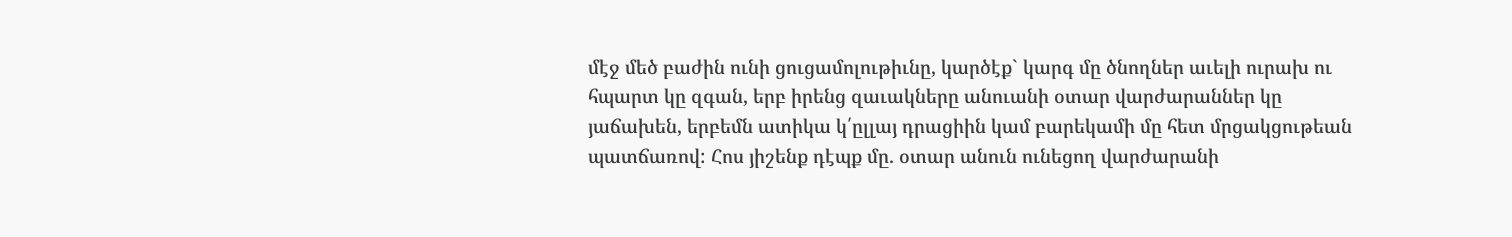մէջ մեծ բաժին ունի ցուցամոլութիւնը, կարծէք` կարգ մը ծնողներ աւելի ուրախ ու հպարտ կը զգան, երբ իրենց զաւակները անուանի օտար վարժարաններ կը յաճախեն, երբեմն ատիկա կ՛ըլլայ դրացիին կամ բարեկամի մը հետ մրցակցութեան պատճառով: Հոս յիշենք դէպք մը. օտար անուն ունեցող վարժարանի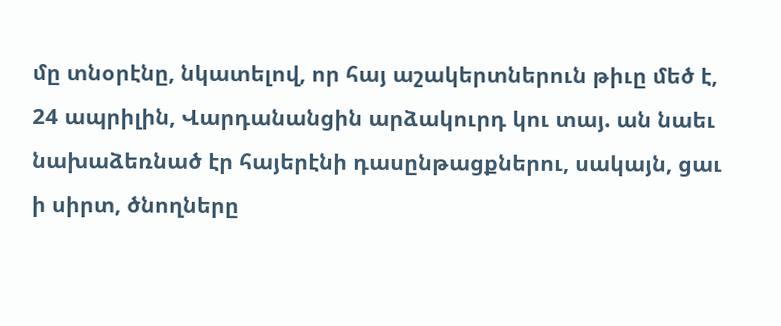մը տնօրէնը, նկատելով, որ հայ աշակերտներուն թիւը մեծ է, 24 ապրիլին, Վարդանանցին արձակուրդ կու տայ. ան նաեւ նախաձեռնած էր հայերէնի դասընթացքներու, սակայն, ցաւ ի սիրտ, ծնողները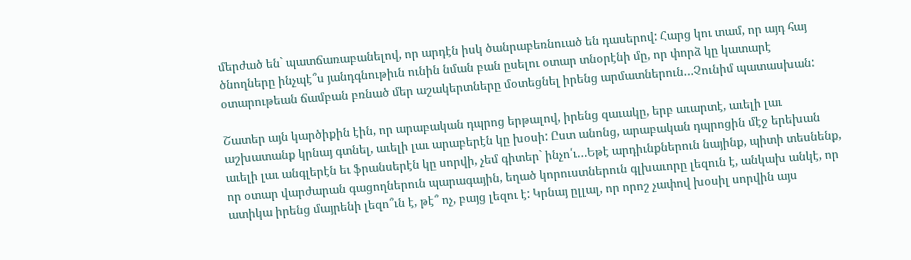մերժած են` պատճառաբանելով, որ արդէն իսկ ծանրաբեռնուած են դասերով: Հարց կու տամ, որ այդ հայ ծնողները ինչպէ՞ս յանդգնութիւն ունին նման բան ըսելու օտար տնօրէնի մը, որ փորձ կը կատարէ օտարութեան ճամբան բռնած մեր աշակերտները մօտեցնել իրենց արմատներուն…Չունիմ պատասխան:

Շատեր այն կարծիքին էին, որ արաբական դպրոց երթալով, իրենց զաւակը, երբ աւարտէ, աւելի լաւ աշխատանք կրնայ գտնել, աւելի լաւ արաբերէն կը խօսի: Ըստ անոնց, արաբական դպրոցին մէջ երեխան աւելի լաւ անգլերէն եւ ֆրանսերէն կը սորվի, չեմ գիտեր` ինչո՛ւ…Եթէ արդիւնքներուն նայինք, պիտի տեսնենք, որ օտար վարժարան գացողներուն պարագային, եղած կորուստներուն գլխաւորը լեզուն է, անկախ անկէ, որ ատիկա իրենց մայրենի լեզո՞ւն է, թէ՞ ոչ, բայց լեզու է: Կրնայ ըլլալ, որ որոշ չափով խօսիլ սորվին այս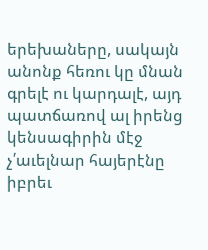երեխաները, սակայն անոնք հեռու կը մնան գրելէ ու կարդալէ, այդ պատճառով ալ իրենց կենսագիրին մէջ չ՛աւելնար հայերէնը իբրեւ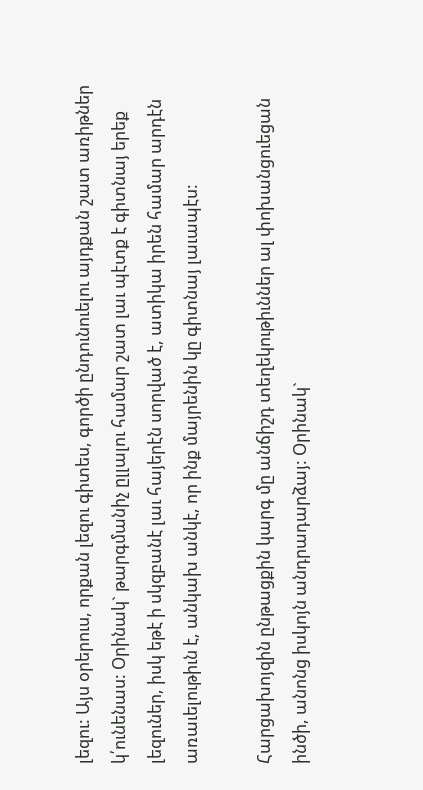լեզու: Այս օրերուս, որքան լեզու գիտես, գործի ընդունուելու այդքան շատ առիթներ կ՛ունենաս: Օրինակ` թարգմանիչ ըլլալու համար շատ լաւ պէտք է գիտնայ երեք լեզուներ, իսկ եթէ ի սկզբանէ լաւ հայերէն սորված է, ատիկա իրեն համար արդէն առաւելութիւն է, անկախ անկէ, որ ինք մայրենին կը գիտնայ լաւապէս:

Հարցախոյզին ընթացքին կարգ մը անճիշդ տեղեկութիւններ ալ փոխանցուեցան ինծի, անոնց իսկոյն անդրադարձայ: Օրինակ`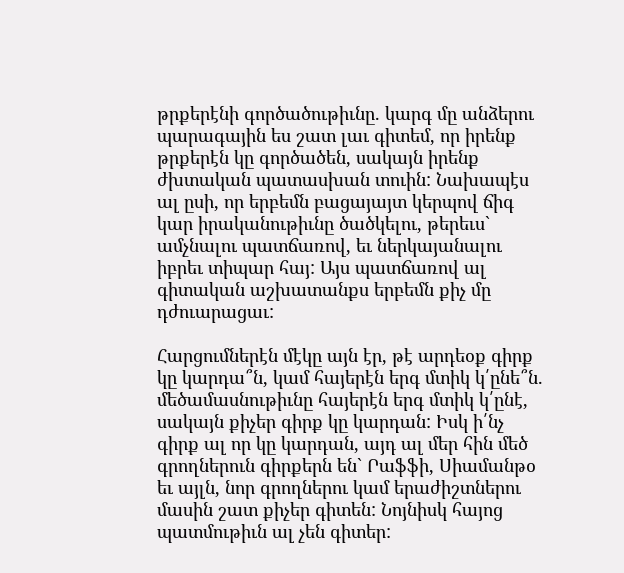թրքերէնի գործածութիւնը. կարգ մը անձերու պարագային ես շատ լաւ գիտեմ, որ իրենք թրքերէն կը գործածեն, սակայն իրենք ժխտական պատասխան տուին: Նախապէս ալ ըսի, որ երբեմն բացայայտ կերպով ճիգ կար իրականութիւնը ծածկելու, թերեւս` ամչնալու պատճառով, եւ ներկայանալու իբրեւ տիպար հայ: Այս պատճառով ալ գիտական աշխատանքս երբեմն քիչ մը դժուարացաւ:

Հարցումներէն մէկը այն էր, թէ արդեօք գիրք կը կարդա՞ն, կամ հայերէն երգ մտիկ կ՛ընե՞ն. մեծամասնութիւնը հայերէն երգ մտիկ կ՛ընէ, սակայն քիչեր գիրք կը կարդան: Իսկ ի՛նչ գիրք ալ որ կը կարդան, այդ ալ մեր հին մեծ գրողներուն գիրքերն են` Րաֆֆի, Սիամանթօ եւ այլն, նոր գրողներու կամ երաժիշտներու մասին շատ քիչեր գիտեն: Նոյնիսկ հայոց պատմութիւն ալ չեն գիտեր: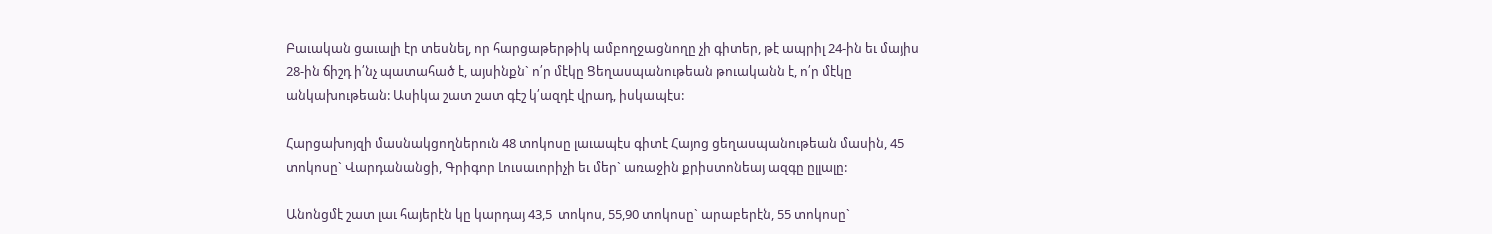Բաւական ցաւալի էր տեսնել, որ հարցաթերթիկ ամբողջացնողը չի գիտեր, թէ ապրիլ 24-ին եւ մայիս 28-ին ճիշդ ի՛նչ պատահած է, այսինքն` ո՛ր մէկը Ցեղասպանութեան թուականն է, ո՛ր մէկը անկախութեան: Ասիկա շատ շատ գէշ կ՛ազդէ վրադ, իսկապէս:

Հարցախոյզի մասնակցողներուն 48 տոկոսը լաւապէս գիտէ Հայոց ցեղասպանութեան մասին, 45 տոկոսը` Վարդանանցի, Գրիգոր Լուսաւորիչի եւ մեր` առաջին քրիստոնեայ ազգը ըլլալը:

Անոնցմէ շատ լաւ հայերէն կը կարդայ 43,5  տոկոս, 55,90 տոկոսը` արաբերէն, 55 տոկոսը`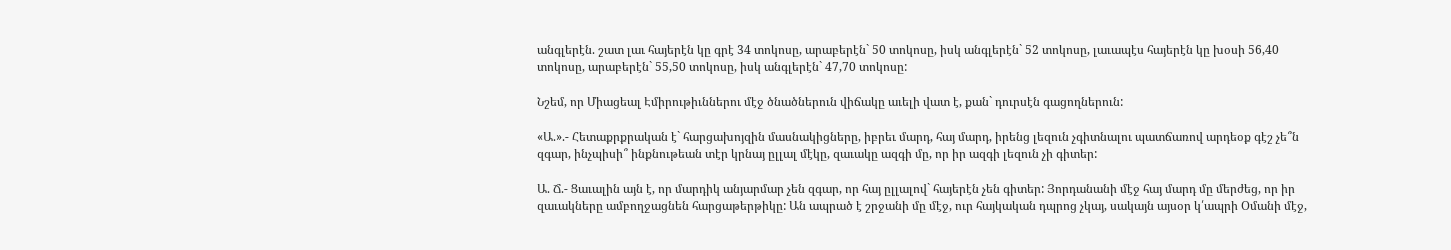անգլերէն. շատ լաւ հայերէն կը գրէ 34 տոկոսը, արաբերէն` 50 տոկոսը, իսկ անգլերէն` 52 տոկոսը, լաւապէս հայերէն կը խօսի 56,40 տոկոսը, արաբերէն` 55,50 տոկոսը, իսկ անգլերէն` 47,70 տոկոսը:

Նշեմ, որ Միացեալ Էմիրութիւններու մէջ ծնածներուն վիճակը աւելի վատ է, քան` դուրսէն գացողներուն:

«Ա.».- Հետաքրքրական է` հարցախոյզին մասնակիցները, իբրեւ մարդ, հայ մարդ, իրենց լեզուն չգիտնալու պատճառով արդեօք գէշ չե՞ն զգար, ինչպիսի՞ ինքնութեան տէր կրնայ ըլլալ մէկը, զաւակը ազգի մը, որ իր ազգի լեզուն չի գիտեր:

Ա. Ճ.- Ցաւալին այն է, որ մարդիկ անյարմար չեն զգար, որ հայ ըլլալով` հայերէն չեն գիտեր: Յորդանանի մէջ հայ մարդ մը մերժեց, որ իր զաւակները ամբողջացնեն հարցաթերթիկը: Ան ապրած է շրջանի մը մէջ, ուր հայկական դպրոց չկայ, սակայն այսօր կ՛ապրի Օմանի մէջ,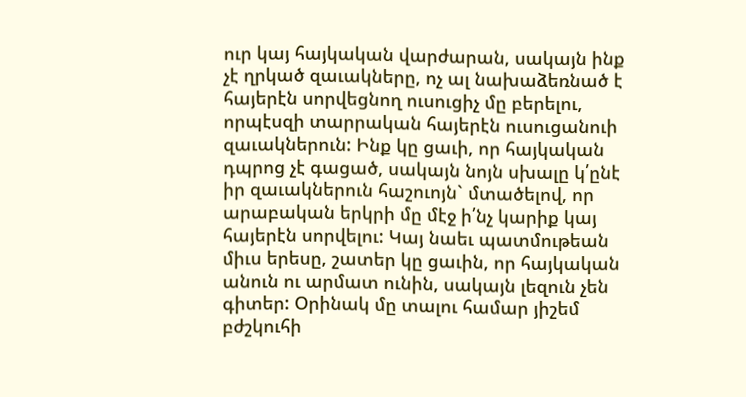ուր կայ հայկական վարժարան, սակայն ինք չէ ղրկած զաւակները, ոչ ալ նախաձեռնած է հայերէն սորվեցնող ուսուցիչ մը բերելու, որպէսզի տարրական հայերէն ուսուցանուի զաւակներուն: Ինք կը ցաւի, որ հայկական դպրոց չէ գացած, սակայն նոյն սխալը կ՛ընէ իր զաւակներուն հաշուոյն` մտածելով, որ արաբական երկրի մը մէջ ի՛նչ կարիք կայ հայերէն սորվելու: Կայ նաեւ պատմութեան միւս երեսը, շատեր կը ցաւին, որ հայկական անուն ու արմատ ունին, սակայն լեզուն չեն գիտեր: Օրինակ մը տալու համար յիշեմ բժշկուհի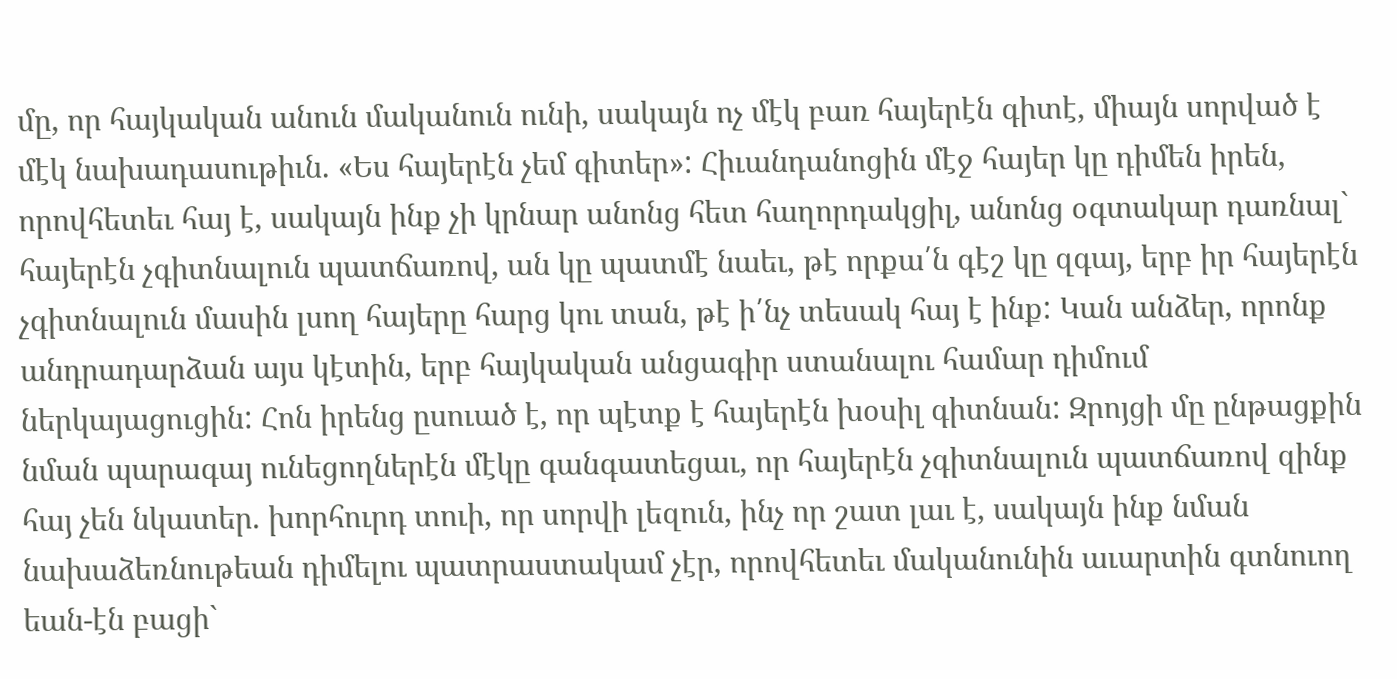մը, որ հայկական անուն մականուն ունի, սակայն ոչ մէկ բառ հայերէն գիտէ, միայն սորված է մէկ նախադասութիւն. «Ես հայերէն չեմ գիտեր»: Հիւանդանոցին մէջ հայեր կը դիմեն իրեն, որովհետեւ հայ է, սակայն ինք չի կրնար անոնց հետ հաղորդակցիլ, անոնց օգտակար դառնալ` հայերէն չգիտնալուն պատճառով, ան կը պատմէ նաեւ, թէ որքա՛ն գէշ կը զգայ, երբ իր հայերէն չգիտնալուն մասին լսող հայերը հարց կու տան, թէ ի՛նչ տեսակ հայ է ինք: Կան անձեր, որոնք  անդրադարձան այս կէտին, երբ հայկական անցագիր ստանալու համար դիմում ներկայացուցին: Հոն իրենց ըսուած է, որ պէտք է հայերէն խօսիլ գիտնան: Զրոյցի մը ընթացքին նման պարագայ ունեցողներէն մէկը գանգատեցաւ, որ հայերէն չգիտնալուն պատճառով զինք հայ չեն նկատեր. խորհուրդ տուի, որ սորվի լեզուն, ինչ որ շատ լաւ է, սակայն ինք նման նախաձեռնութեան դիմելու պատրաստակամ չէր, որովհետեւ մականունին աւարտին գտնուող եան-էն բացի`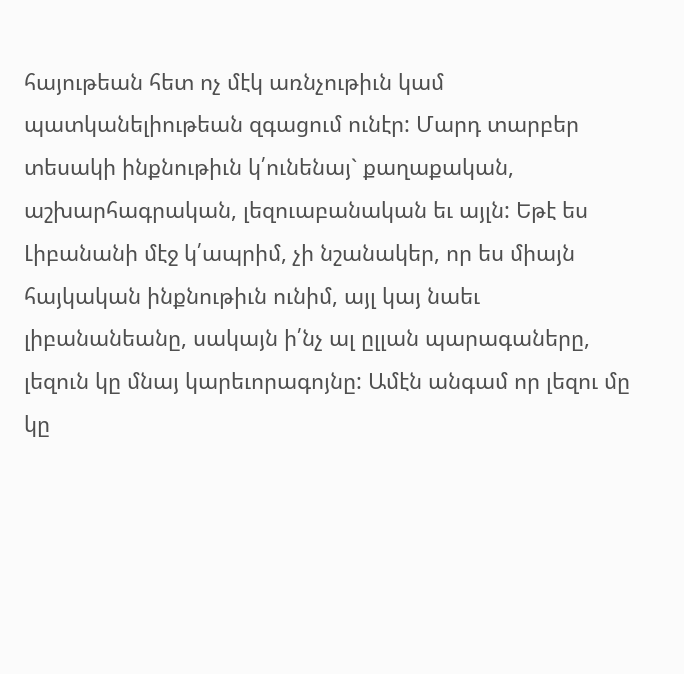հայութեան հետ ոչ մէկ առնչութիւն կամ պատկանելիութեան զգացում ունէր: Մարդ տարբեր տեսակի ինքնութիւն կ՛ունենայ` քաղաքական, աշխարհագրական, լեզուաբանական եւ այլն: Եթէ ես Լիբանանի մէջ կ՛ապրիմ, չի նշանակեր, որ ես միայն հայկական ինքնութիւն ունիմ, այլ կայ նաեւ լիբանանեանը, սակայն ի՛նչ ալ ըլլան պարագաները, լեզուն կը մնայ կարեւորագոյնը: Ամէն անգամ որ լեզու մը կը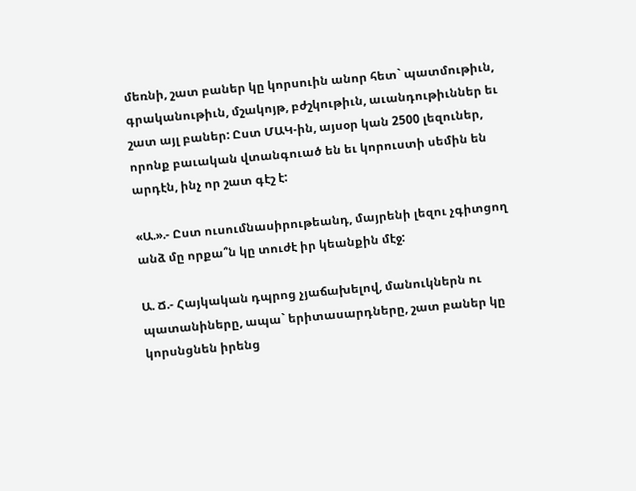մեռնի, շատ բաներ կը կորսուին անոր հետ` պատմութիւն, գրականութիւն, մշակոյթ, բժշկութիւն, աւանդութիւններ եւ շատ այլ բաներ: Ըստ ՄԱԿ-ին, այսօր կան 2500 լեզուներ, որոնք բաւական վտանգուած են եւ կորուստի սեմին են արդէն, ինչ որ շատ գէշ է:

«Ա.».- Ըստ ուսումնասիրութեանդ, մայրենի լեզու չգիտցող անձ մը որքա՞ն կը տուժէ իր կեանքին մէջ:

Ա. Ճ.- Հայկական դպրոց չյաճախելով, մանուկներն ու պատանիները, ապա` երիտասարդները, շատ բաներ կը կորսնցնեն իրենց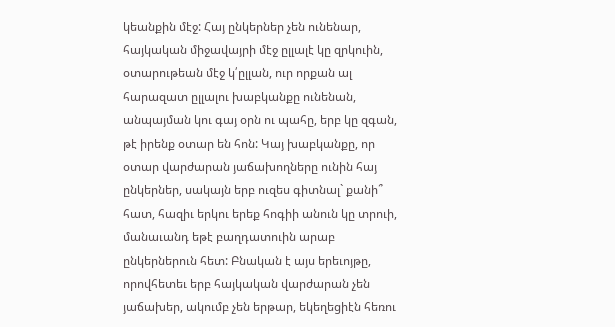կեանքին մէջ: Հայ ընկերներ չեն ունենար, հայկական միջավայրի մէջ ըլլալէ կը զրկուին, օտարութեան մէջ կ՛ըլլան, ուր որքան ալ հարազատ ըլլալու խաբկանքը ունենան, անպայման կու գայ օրն ու պահը, երբ կը զգան, թէ իրենք օտար են հոն: Կայ խաբկանքը, որ օտար վարժարան յաճախողները ունին հայ ընկերներ, սակայն երբ ուզես գիտնալ` քանի՞ հատ, հազիւ երկու երեք հոգիի անուն կը տրուի, մանաւանդ եթէ բաղդատուին արաբ ընկերներուն հետ: Բնական է այս երեւոյթը, որովհետեւ երբ հայկական վարժարան չեն յաճախեր, ակումբ չեն երթար, եկեղեցիէն հեռու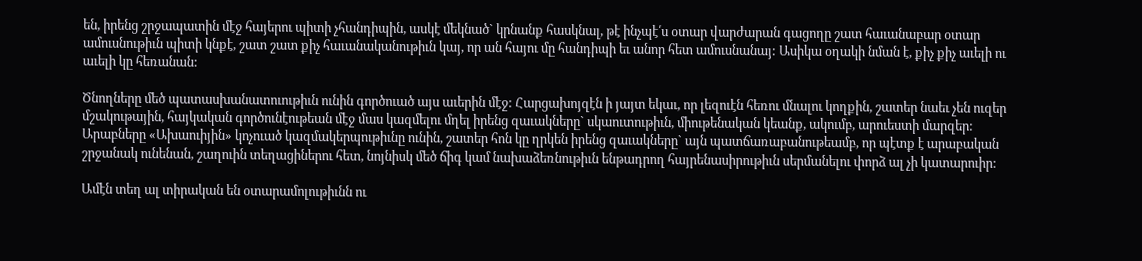են, իրենց շրջապատին մէջ հայերու պիտի չհանդիպին, ասկէ մեկնած` կրնանք հասկնալ, թէ ինչպէ՛ս օտար վարժարան գացողը շատ հաւանաբար օտար ամուսնութիւն պիտի կնքէ, շատ շատ քիչ հաւանականութիւն կայ, որ ան հայու մը հանդիպի եւ անոր հետ ամուսնանայ: Ասիկա օղակի նման է, քիչ քիչ աւելի ու աւելի կը հեռանան:

Ծնողները մեծ պատասխանատուութիւն ունին գործուած այս աւերին մէջ: Հարցախոյզէն ի յայտ եկաւ, որ լեզուէն հեռու մնալու կողքին, շատեր նաեւ չեն ուզեր մշակութային, հայկական գործունէութեան մէջ մաս կազմելու մղել իրենց զաւակները` սկաուտութիւն, միութենական կեանք, ակումբ, արուեստի մարզեր: Արաբները «Ախաուիյին» կոչուած կազմակերպութիւնը ունին, շատեր հոն կը ղրկեն իրենց զաւակները` այն պատճառաբանութեամբ, որ պէտք է արաբական շրջանակ ունենան, շաղուին տեղացիներու հետ, նոյնիսկ մեծ ճիգ կամ նախաձեռնութիւն ենթադրող հայրենասիրութիւն սերմանելու փորձ ալ չի կատարուիր:

Ամէն տեղ ալ տիրական են օտարամոլութիւնն ու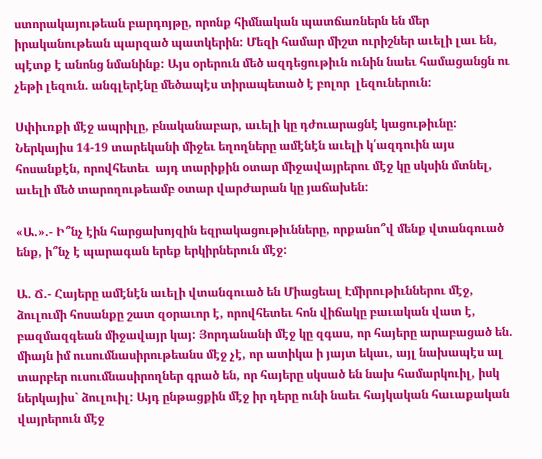ստորակայութեան բարդոյթը, որոնք հիմնական պատճառներն են մեր իրականութեան պարզած պատկերին: Մեզի համար միշտ ուրիշներ աւելի լաւ են, պէտք է անոնց նմանինք: Այս օրերուն մեծ ազդեցութիւն ունին նաեւ համացանցն ու չեթի լեզուն. անգլերէնը մեծապէս տիրապետած է բոլոր  լեզուներուն:

Սփիւռքի մէջ ապրիլը, բնականաբար, աւելի կը դժուարացնէ կացութիւնը: Ներկայիս 14-19 տարեկանի միջեւ եղողները ամէնէն աւելի կ՛ազդուին այս հոսանքէն, որովհետեւ  այդ տարիքին օտար միջավայրերու մէջ կը սկսին մտնել, աւելի մեծ տարողութեամբ օտար վարժարան կը յաճախեն:

«Ա.».- Ի՞նչ էին հարցախոյզին եզրակացութիւնները, որքանո՞վ մենք վտանգուած ենք, ի՞նչ է պարագան երեք երկիրներուն մէջ:

Ա. Ճ.- Հայերը ամէնէն աւելի վտանգուած են Միացեալ Էմիրութիւններու մէջ, ձուլումի հոսանքը շատ զօրաւոր է, որովհետեւ հոն վիճակը բաւական վատ է, բազմազգեան միջավայր կայ: Յորդանանի մէջ կը զգաս, որ հայերը արաբացած են. միայն իմ ուսումնասիրութեանս մէջ չէ, որ ատիկա ի յայտ եկաւ, այլ նախապէս ալ տարբեր ուսումնասիրողներ գրած են, որ հայերը սկսած են նախ համարկուիլ, իսկ ներկայիս` ձուլուիլ: Այդ ընթացքին մէջ իր դերը ունի նաեւ հայկական հաւաքական վայրերուն մէջ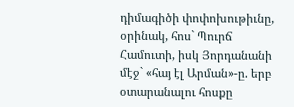դիմագիծի փոփոխութիւնը, օրինակ, հոս` Պուրճ Համուտի, իսկ Յորդանանի մէջ` «հայ էլ Արման»-ը. երբ օտարանալու հոսքը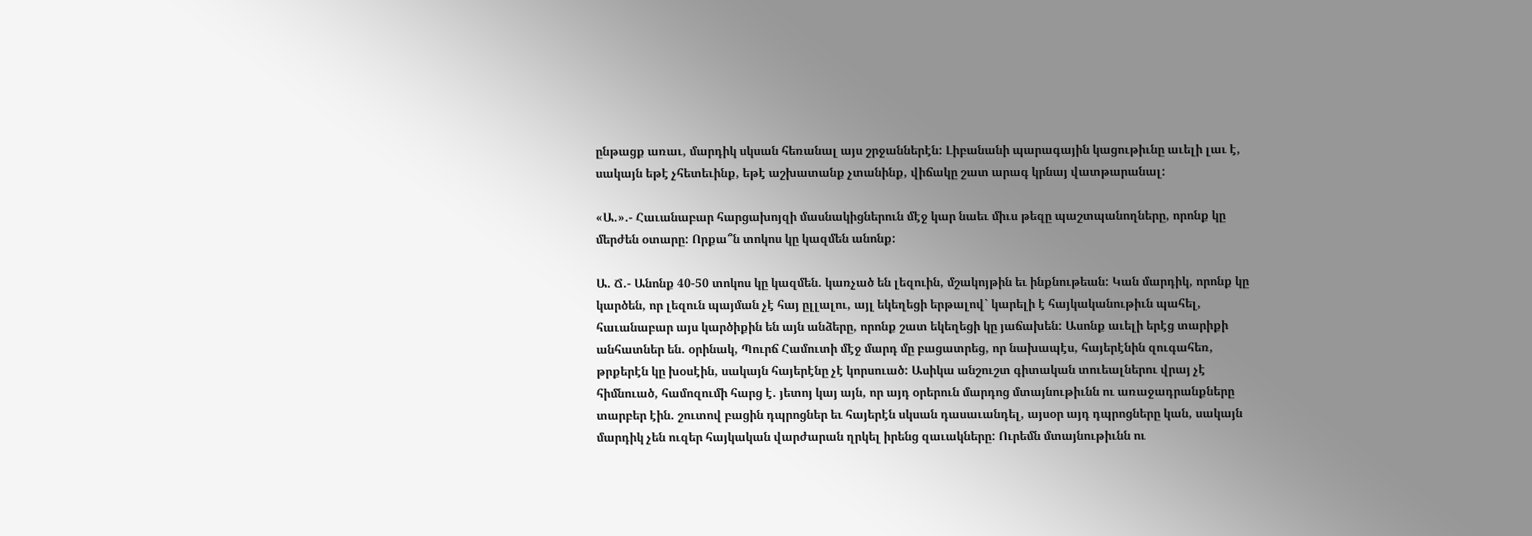ընթացք առաւ, մարդիկ սկսան հեռանալ այս շրջաններէն: Լիբանանի պարագային կացութիւնը աւելի լաւ է, սակայն եթէ չհետեւինք, եթէ աշխատանք չտանինք, վիճակը շատ արագ կրնայ վատթարանալ:

«Ա.».- Հաւանաբար հարցախոյզի մասնակիցներուն մէջ կար նաեւ միւս թեզը պաշտպանողները, որոնք կը մերժեն օտարը: Որքա՞ն տոկոս կը կազմեն անոնք:

Ա. Ճ.- Անոնք 40-50 տոկոս կը կազմեն. կառչած են լեզուին, մշակոյթին եւ ինքնութեան: Կան մարդիկ, որոնք կը կարծեն, որ լեզուն պայման չէ հայ ըլլալու, այլ եկեղեցի երթալով` կարելի է հայկականութիւն պահել, հաւանաբար այս կարծիքին են այն անձերը, որոնք շատ եկեղեցի կը յաճախեն: Ասոնք աւելի երէց տարիքի անհատներ են. օրինակ, Պուրճ Համուտի մէջ մարդ մը բացատրեց, որ նախապէս, հայերէնին զուգահեռ, թրքերէն կը խօսէին, սակայն հայերէնը չէ կորսուած: Ասիկա անշուշտ գիտական տուեալներու վրայ չէ հիմնուած, համոզումի հարց է. յետոյ կայ այն, որ այդ օրերուն մարդոց մտայնութիւնն ու առաջադրանքները տարբեր էին. շուտով բացին դպրոցներ եւ հայերէն սկսան դասաւանդել, այսօր այդ դպրոցները կան, սակայն մարդիկ չեն ուզեր հայկական վարժարան ղրկել իրենց զաւակները: Ուրեմն մտայնութիւնն ու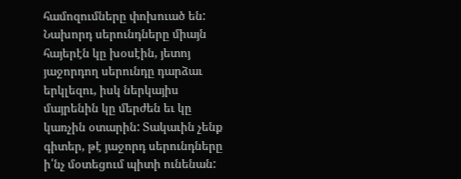համոզումները փոխուած են: Նախորդ սերունդները միայն հայերէն կը խօսէին, յետոյ յաջորդող սերունդը դարձաւ երկլեզու, իսկ ներկայիս մայրենին կը մերժեն եւ կը կառչին օտարին: Տակաւին չենք գիտեր, թէ յաջորդ սերունդները ի՛նչ մօտեցում պիտի ունենան: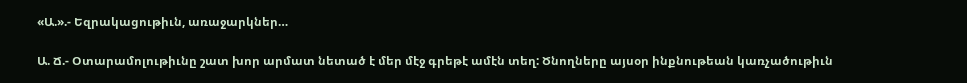«Ա.».- Եզրակացութիւն, առաջարկներ…

Ա. Ճ.- Օտարամոլութիւնը շատ խոր արմատ նետած է մեր մէջ գրեթէ ամէն տեղ: Ծնողները այսօր ինքնութեան կառչածութիւն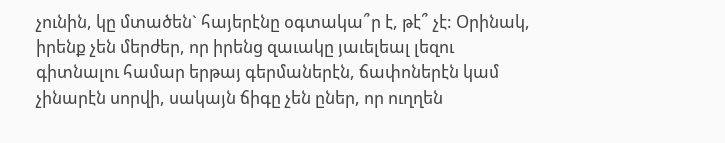չունին, կը մտածեն` հայերէնը օգտակա՞ր է, թէ՞ չէ: Օրինակ, իրենք չեն մերժեր, որ իրենց զաւակը յաւելեալ լեզու գիտնալու համար երթայ գերմաներէն, ճափոներէն կամ չինարէն սորվի, սակայն ճիգը չեն ըներ, որ ուղղեն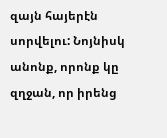զայն հայերէն սորվելու: Նոյնիսկ անոնք, որոնք կը զղջան, որ իրենց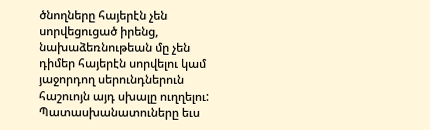ծնողները հայերէն չեն սորվեցուցած իրենց, նախաձեռնութեան մը չեն դիմեր հայերէն սորվելու կամ յաջորդող սերունդներուն հաշուոյն այդ սխալը ուղղելու: Պատասխանատուները եւս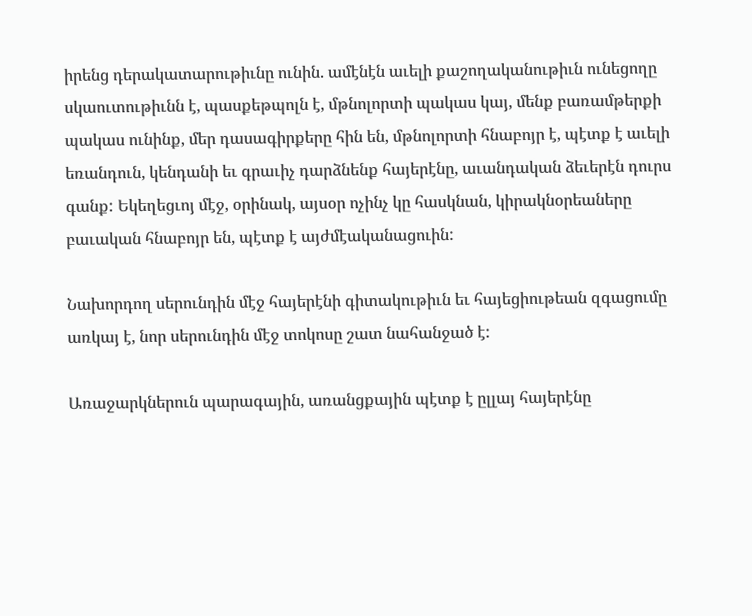իրենց դերակատարութիւնը ունին. ամէնէն աւելի քաշողականութիւն ունեցողը սկաուտութիւնն է, պասքեթպոլն է, մթնոլորտի պակաս կայ, մենք բառամթերքի պակաս ունինք, մեր դասագիրքերը հին են, մթնոլորտի հնաբոյր է, պէտք է աւելի եռանդուն, կենդանի եւ գրաւիչ դարձնենք հայերէնը, աւանդական ձեւերէն դուրս գանք: Եկեղեցւոյ մէջ, օրինակ, այսօր ոչինչ կը հասկնան, կիրակնօրեաները բաւական հնաբոյր են, պէտք է այժմէականացուին:

Նախորդող սերունդին մէջ հայերէնի գիտակութիւն եւ հայեցիութեան զգացումը առկայ է, նոր սերունդին մէջ տոկոսը շատ նահանջած է:

Առաջարկներուն պարագային, առանցքային պէտք է ըլլայ հայերէնը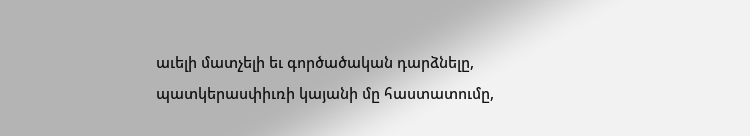աւելի մատչելի եւ գործածական դարձնելը, պատկերասփիւռի կայանի մը հաստատումը,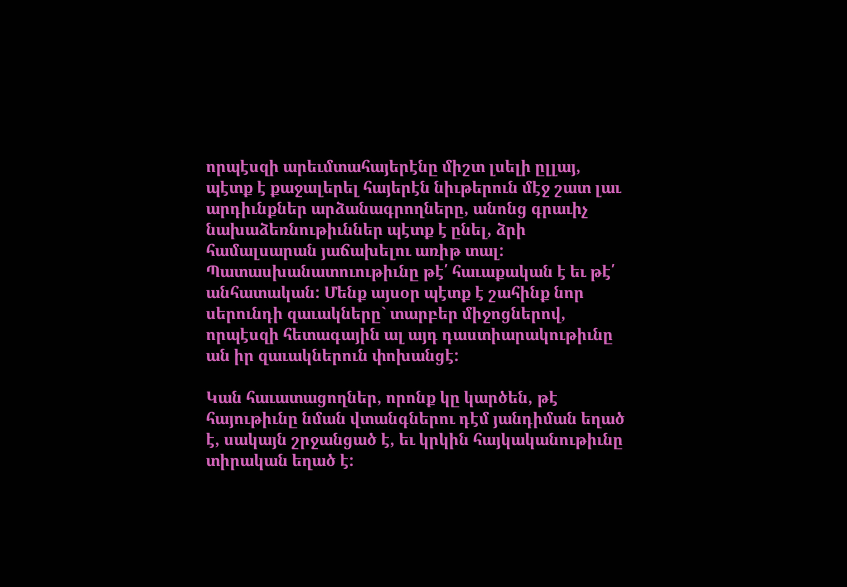որպէսզի արեւմտահայերէնը միշտ լսելի ըլլայ, պէտք է քաջալերել հայերէն նիւթերուն մէջ շատ լաւ արդիւնքներ արձանագրողները, անոնց գրաւիչ նախաձեռնութիւններ պէտք է ընել, ձրի համալսարան յաճախելու առիթ տալ: Պատասխանատուութիւնը թէ՛ հաւաքական է եւ թէ՛ անհատական: Մենք այսօր պէտք է շահինք նոր սերունդի զաւակները` տարբեր միջոցներով, որպէսզի հետագային ալ այդ դաստիարակութիւնը ան իր զաւակներուն փոխանցէ:

Կան հաւատացողներ, որոնք կը կարծեն, թէ հայութիւնը նման վտանգներու դէմ յանդիման եղած է, սակայն շրջանցած է, եւ կրկին հայկականութիւնը տիրական եղած է: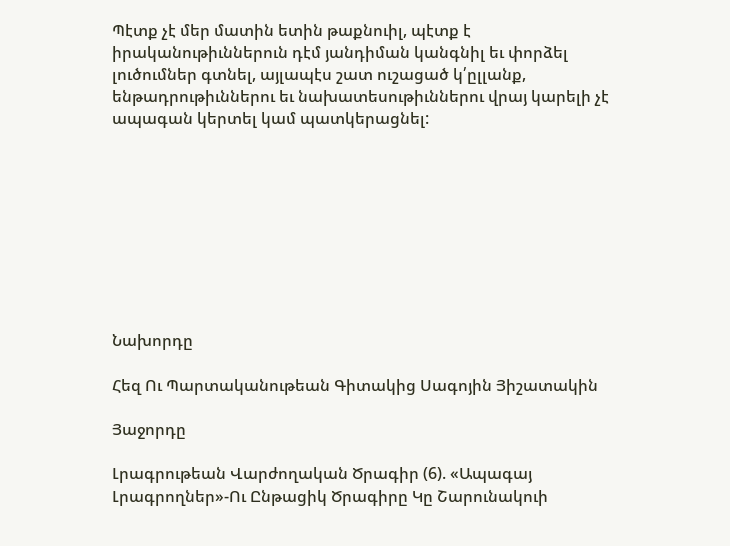Պէտք չէ մեր մատին ետին թաքնուիլ, պէտք է իրականութիւններուն դէմ յանդիման կանգնիլ եւ փորձել լուծումներ գտնել, այլապէս շատ ուշացած կ՛ըլլանք, ենթադրութիւններու եւ նախատեսութիւններու վրայ կարելի չէ ապագան կերտել կամ պատկերացնել:









Նախորդը

Հեզ Ու Պարտականութեան Գիտակից Սագոյին Յիշատակին

Յաջորդը

Լրագրութեան Վարժողական Ծրագիր (6). «Ապագայ Լրագրողներ»-Ու Ընթացիկ Ծրագիրը Կը Շարունակուի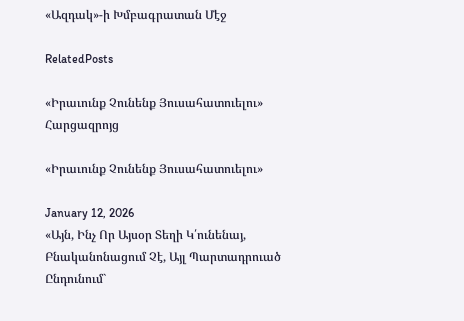«Ազդակ»-ի Խմբագրատան Մէջ

RelatedPosts

«Իրաւունք Չունենք Յուսահատուելու»
Հարցազրոյց

«Իրաւունք Չունենք Յուսահատուելու»

January 12, 2026
«Այն, Ինչ Որ Այսօր Տեղի Կ՛ունենայ, Բնականոնացում Չէ, Այլ Պարտադրուած Ընդունում`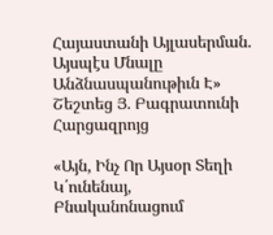Հայաստանի Այլասերման. Այսպէս Մնալը Անձնասպանութիւն Է» Շեշտեց Յ. Բագրատունի
Հարցազրոյց

«Այն, Ինչ Որ Այսօր Տեղի Կ՛ունենայ, Բնականոնացում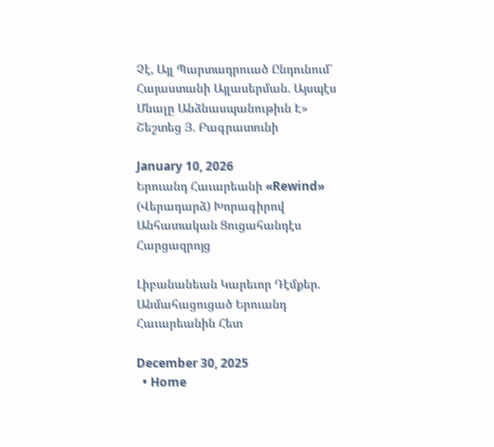Չէ, Այլ Պարտադրուած Ընդունում` Հայաստանի Այլասերման. Այսպէս Մնալը Անձնասպանութիւն Է» Շեշտեց Յ. Բագրատունի

January 10, 2026
Երուանդ Հաւարեանի «Rewind» (Վերադարձ) Խորագիրով Անհատական Ցուցահանդէս
Հարցազրոյց

Լիբանանեան Կարեւոր Դէմքեր. Անմահացուցած Երուանդ Հաւարեանին Հետ

December 30, 2025
  • Home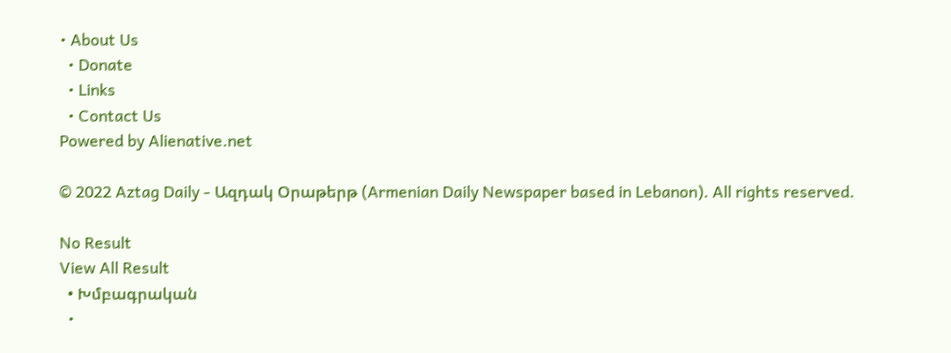• About Us
  • Donate
  • Links
  • Contact Us
Powered by Alienative.net

© 2022 Aztag Daily - Ազդակ Օրաթերթ (Armenian Daily Newspaper based in Lebanon). All rights reserved.

No Result
View All Result
  • Խմբագրական
  •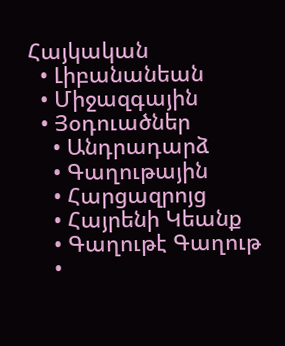Հայկական
  • Լիբանանեան
  • Միջազգային
  • Յօդուածներ
    • Անդրադարձ
    • Գաղութային
    • Հարցազրոյց
    • Հայրենի Կեանք
    • Գաղութէ Գաղութ
    •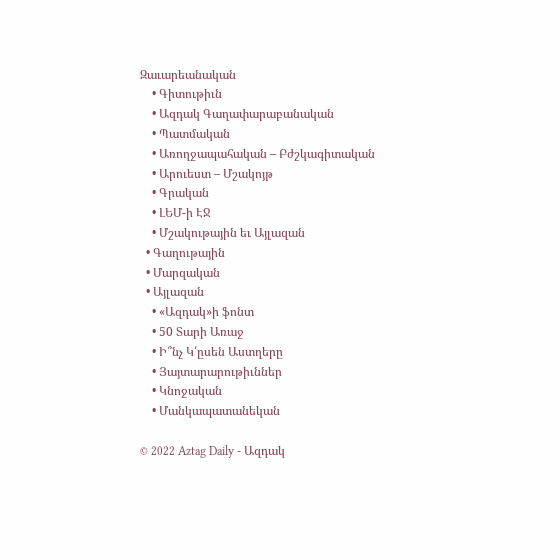Զաւարեանական
    • Գիտութիւն
    • Ազդակ Գաղափարաբանական
    • Պատմական
    • Առողջապահական – Բժշկագիտական
    • Արուեստ – Մշակոյթ
    • Գրական
    • ԼԵՄ-ի ԷՋ
    • Մշակութային եւ Այլազան
  • Գաղութային
  • Մարզական
  • Այլազան
    • «Ազդակ»ի ֆոնտ
    • 50 Տարի Առաջ
    • Ի՞նչ Կ՛ըսեն Աստղերը
    • Յայտարարութիւններ
    • Կնոջական
    • Մանկապատանեկան

© 2022 Aztag Daily - Ազդակ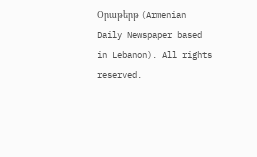Օրաթերթ (Armenian Daily Newspaper based in Lebanon). All rights reserved.